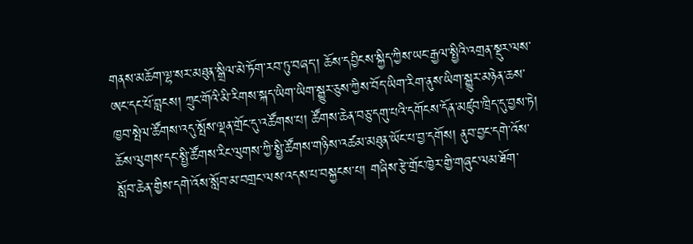གནས་མཆོག་ལྷ་སར་མཐུན་སྒྲིལ་མེ་ཏོག་རབ་ཏུ་བཞད་། ཆོས་དབྱིངས་སྐྱིད་ཀྱིས་ཡང་རྒྱལ་སྤྱིའི་འགྲན་སྡུར་ལས་ཨང་དང་པོ་བླངས། ཀྲུང་གོའི་མི་རིགས་སྐད་ཡིག་ཡིག་སྒྱུར་ཅུས་ཀྱིས་བོད་ཡིག་རིག་ནུས་ཡིག་སྒྱུར་མཉེན་ཆས་ཁྱབ་སྤེལ་ཚོགས་འདུ་སྤོས་ལྡན་གྲོང་དུ་འཚོགས་པ། ཚོགས་ཆེན་བཅུ་དགུ་པའི་དགོངས་དོན་མཛུབ་ཁྲིད་དུ་བྱས་ཏེ། ཆོས་ལུགས་དང་སྤྱི་ཚོགས་རིང་ལུགས་ཀྱི་སྤྱི་ཚོགས་གཉིས་འཚམ་མཐུན་ཡོང་པ་བྱ་དགོས། ནུབ་བྱང་དགེ་འོས་སློབ་ཆེན་གྱིས་དགེ་འོས་སློབ་མ་བགྲང་ལས་འདས་པ་བསྐྱངས་པ། གཞིས་རྩེ་གྲོང་ཁྱེར་གྱི་གཞུང་ལམ་ཐོག་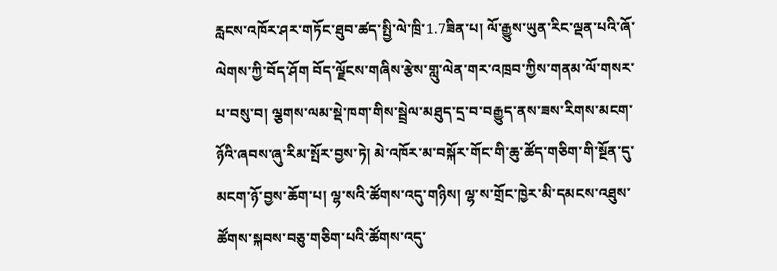རླངས་འཁོར་ཤར་གཏོང་ཐུབ་ཚད་སྤྱི་ལེ་ཁྲི་1.7ཟིན་པ། ལོ་རྒྱུས་ཡུན་རིང་ལྡན་པའི་ཞོ་ལེགས་ཀྱི་བོད་ཤོག བོད་ལྗོངས་གཞིས་རྩེས་གླུ་ལེན་གར་འཁྲབ་ཀྱིས་གནམ་ལོ་གསར་པ་བསུ་བ། ལྕགས་ལམ་སྡེ་ཁག་གིས་སྦྲེལ་མཐུད་དྲ་བ་བརྒྱུད་ནས་ཟས་རིགས་མངག་ཉོའི་ཞབས་ཞུ་རིམ་སྤོར་བྱས་ཏེ། མེ་འཁོར་མ་བསྐོར་གོང་གི་ཆུ་ཚོད་གཅིག་གི་སྔོན་དུ་མངག་ཉོ་བྱས་ཆོག་པ། ལྷ་སའི་ཚོགས་འདུ་གཉིས། ལྷ་ས་གྲོང་ཁྱེར་མི་དམངས་འཐུས་ཚོགས་སྐབས་བཅུ་གཅིག་པའི་ཚོགས་འདུ་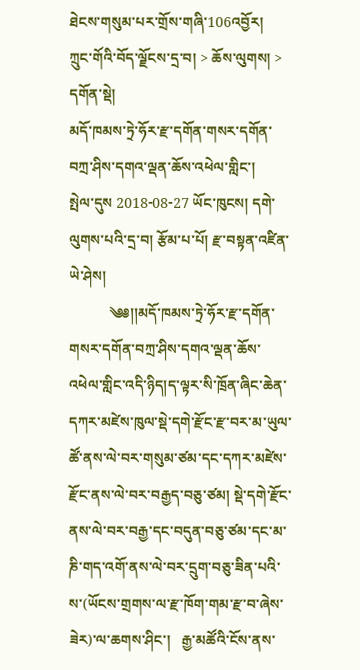ཐེངས་གསུམ་པར་གྲོས་གཞི་106འབྱོར།
ཀྲུང་གོའི་བོད་ལྗོངས་དྲ་བ། > ཆོས་ལུགས། > དགོན་སྡེ།
མདོ་ཁམས་ཏྲེ་ཧོར་རྫ་དགོན་གསར་དགོན་བཀྲ་ཤིས་དགའ་ལྡན་ཆོས་འཕེལ་གླིང་།
སྤེལ་དུས 2018-08-27 ཡོང་ཁུངས། དགེ་ལུགས་པའི་དྲ་བ། རྩོམ་པ་པོ། རྫ་བསྟན་འཛིན་ཡེ་ཤེས།
           ༄༅།།མདོ་ཁམས་ཏྲེ་ཧོར་རྫ་དགོན་གསར་དགོན་བཀྲ་ཤིས་དགའ་ལྡན་ཆོས་འཕེལ་གླིང་འདི་ཉིད།ད་ལྟར་སི་ཁྲོན་ཞིང་ཆེན་དཀར་མཛེས་ཁུལ་སྡེ་དགེ་རྫོང་རྫ་བར་མ་ཡུལ་ཚོ་ནས་ལེ་བར་གསུམ་ཙམ་དང་དཀར་མཛེས་རྫོང་ནས་ལེ་བར་བརྒྱད་བཅུ་ཙམ། སྡེ་དགེ་རྫོང་ནས་ལེ་བར་བརྒྱ་དང་བདུན་བཅུ་ཙམ་དང་མ་ཎི་གད་འགོ་ནས་ལེ་བར་དྲུག་བཅུ་ཟིན་པའི་ས་(ཡོངས་གྲགས་ལ་རྫ་ཁོག་གམ་རྫ་བ་ཞེས་ཟེར)་ལ་ཆགས་ཤིང་།   རྒྱ་མཚོའི་ངོས་ནས་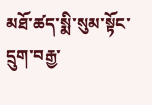མཐོ་ཚད་སྨི་སུམ་སྟོང་དྲུག་བརྒྱ་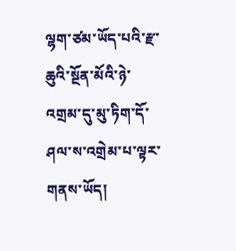ལྷག་ཙམ་ཡོད་པའི་རྫ་ཆུའི་སྔོན་མོའི་ཉེ་འགྲམ་དུ་མུ་ཏིག་དོ་ཤལ་ས་འགྲེམ་པ་ལྟར་གནས་ཡོད།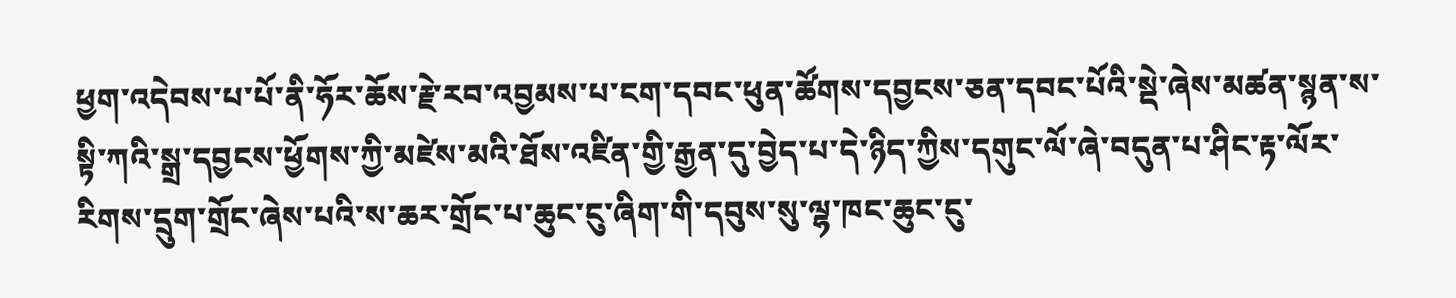ཕྱག་འདེབས་པ་པོ་ནི་ཧོར་ཆོས་རྗེ་རབ་འབྱམས་པ་ངག་དབང་ཕུན་ཚོགས་དབྱངས་ཅན་དབང་པོའི་སྡེ་ཞེས་མཚན་སྙན་ས་སྟི་ཀའི་སྒྲ་དབྱངས་ཕྱོགས་ཀྱི་མཛེས་མའི་ཐོས་འཛིན་གྱི་རྒྱན་དུ་བྱེད་པ་དེ་ཉིད་ཀྱིས་དགུང་ལོ་ཞེ་བདུན་པ་ཤིང་རྟ་ལོར་རིགས་དྲུག་གྲོང་ཞེས་པའི་ས་ཆར་གྲོང་པ་ཆུང་ངུ་ཞིག་གི་དབུས་སུ་ལྷ་ཁང་ཆུང་ངུ་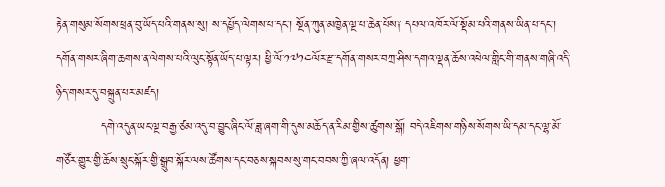རྟེན་གསུམ་སོགས་ཕྲན་བུ་ཡོད་པའི་གནས་སུ། ས་དཔྱོད་ལེགས་པ་དང་། སྔོན་ཀུན་མཁྱེན་ལྔ་པ་ཆེན་པོས༑ དཔལ་འཁོར་ལོ་སྡོམ་པའི་གནས་ཡིན་པ་དང་། དགོན་གསར་ཞིག་ཆགས་ན་ལེགས་པའི་ལུང་སྟོན་ཡོད་པ་ལྟར། ཕྱི་ལོ་༡༧༡༤ལོར་རྫ་དགོན་གསར་བཀྲ་ཤིས་དགའ་ལྡན་ཆོས་འཕེལ་གླིང་གི་གནས་གཞི་འདི་ཉིད་གསར་དུ་བསྐྲུན་པར་མཛད།
           དགེ་འདུན་ཡང་ལྔ་བརྒྱ་ཙམ་འདུ་བ་བྱུང་ཞིང་ལོ་ཟླ་ཞག་གི་དུས་མཆོད་ན་རིམ་གྱིས་ཚུགས་སྒོ། བདེ་འཇིགས་གཉིས་སོགས་ཡི་དམ་དང་ལྷ་མོ་གཙོར་གྱུར་གྱི་ཆོས་སྲུང་སྐོར་གྱི་སྒྲུབ་སྐོར་ལས་ཚོགས་དང་བཅས་སྐབས་སུ་གང་བབས་ཀྱི་ཞལ་འདོན། ཕྱག་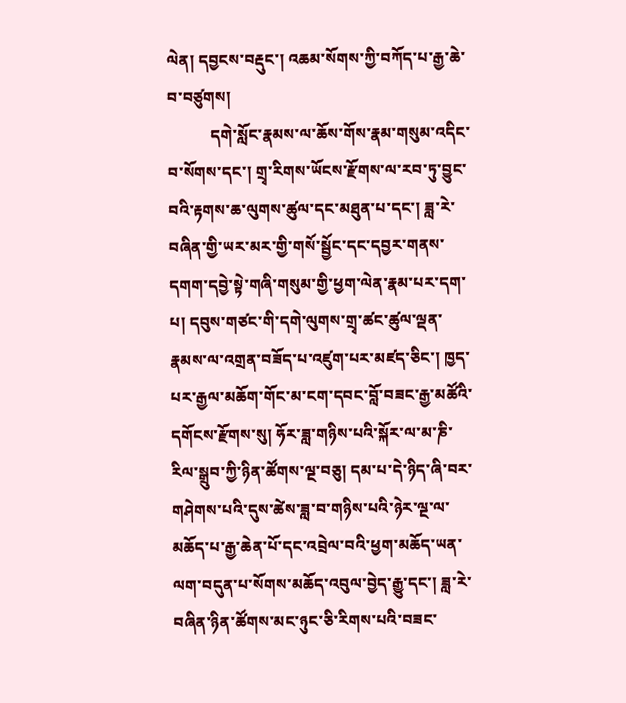ལེན། དབྱངས་བརྡུང་། འཆམ་སོགས་ཀྱི་བཀོད་པ་རྒྱ་ཆེ་བ་བཙུགས།
           དགེ་སློང་རྣམས་ལ་ཆོས་གོས་རྣམ་གསུམ་འདིང་བ་སོགས་དང་། གྲྭ་རིགས་ཡོངས་རྫོགས་ལ་རབ་ཏུ་བྱུང་བའི་རྟགས་ཆ་ལུགས་ཚུལ་དང་མཐུན་པ་དང་། ཟླ་རེ་བཞིན་གྱི་ཡར་མར་གྱི་གསོ་སྦྱོང་དང་དབྱར་གནས་དགག་དབྱེ་སྟེ་གཞི་གསུམ་གྱི་ཕྱག་ལེན་རྣམ་པར་དག་པ། དབུས་གཙང་གི་དགེ་ལུགས་གྲྭ་ཚང་ཚུལ་ལྡན་རྣམས་ལ་འགྲན་བཟོད་པ་འཛུག་པར་མཛད་ཅིང་། ཁྱད་པར་རྒྱལ་མཆོག་གོང་མ་ངག་དབང་བློ་བཟང་རྒྱ་མཚོའི་དགོངས་རྫོགས་སུ། ཧོར་ཟླ་གཉིས་པའི་སྐོར་ལ་མ་ཎི་རིལ་སྒྲུབ་ཀྱི་ཉིན་ཚོགས་ལྔ་བཅུ། དམ་པ་དེ་ཉིད་ཞི་བར་གཤེགས་པའི་དུས་ཚེས་ཟླ་བ་གཉིས་པའི་ཉེར་ལྔ་ལ་མཆོད་པ་རྒྱ་ཆེན་པོ་དང་འབྲེལ་བའི་ཕྱག་མཆོད་ཡན་ལག་བདུན་པ་སོགས་མཆོད་འབུལ་བྱེད་རྒྱུ་དང་། ཟླ་རེ་བཞིན་ཉིན་ཚོགས་མང་ཉུང་ཅི་རིགས་པའི་བཟང་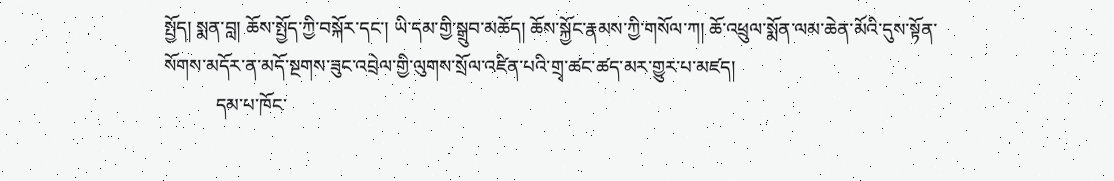སྤྱོད། སྨན་བླ། ཆོས་སྤྱོད་ཀྱི་བསྐོར་དང་། ཡི་དམ་གྱི་སྒྲུབ་མཆོད། ཆོས་སྐྱོང་རྣམས་ཀྱི་གསོལ་ཀ། ཆོ་འཕྲུལ་སྨོན་ལམ་ཆེན་མོའི་དུས་སྟོན་སོགས་མདོར་ན་མདོ་སྔགས་ཟུང་འབྲེལ་གྱི་ལུགས་སྲོལ་འཛིན་པའི་གྲྭ་ཚང་ཚད་མར་གྱུར་པ་མཛད།
           དམ་པ་ཁོང་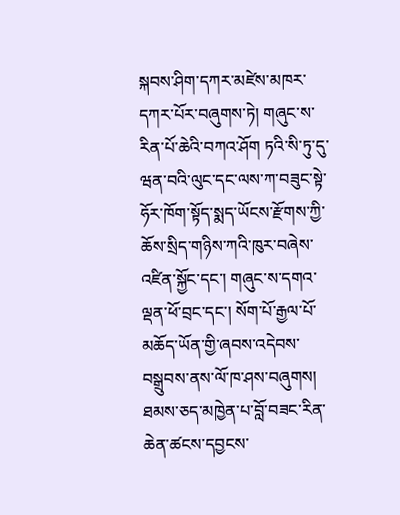སྐབས་ཤིག་དཀར་མཛེས་མཁར་དཀར་པོར་བཞུགས་ཏེ། གཞུང་ས་རིན་པོ་ཆེའི་བཀའ་ཤོག ཏའི་སི་ཏུ་དུ་ཝན་བའི་ལུང་དང་ལས་ཀ་བཟུང་སྟེ་ཧོར་ཁོག་སྟོད་སྨད་ཡོངས་རྫོགས་ཀྱི་ཆོས་སྲིད་གཉིས་ཀའི་ཁུར་བཞེས་འཛིན་སྐྱོང་དང་། གཞུང་ས་དགའ་ལྡན་ཕོ་བྲང་དང་། སོག་པོ་རྒྱལ་པོ་མཆོད་ཡོན་གྱི་ཞབས་འདེབས་བསྒྲུབས་ནས་ལོ་ཁ་ཤས་བཞུགས། ཐམས་ཅད་མཁྱེན་པ་བློ་བཟང་རིན་ཆེན་ཚངས་དབྱངས་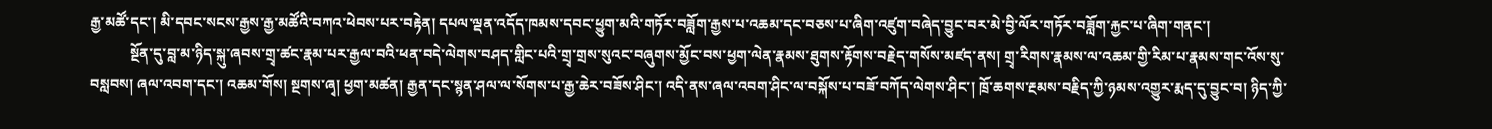རྒྱ་མཚོ་དང་། མི་དབང་སངས་རྒྱས་རྒྱ་མཚོའི་བཀའ་ཕེབས་པར་བརྟེན། དཔལ་ལྡན་འདོད་ཁམས་དབང་ཕྱུག་མའི་གཏོར་བཟློག་རྒྱས་པ་འཆམ་དང་བཅས་པ་ཞིག་འཛུག་བཞེད་བྱུང་བར་མེ་བྱི་ལོར་གཏོར་བཟློག་རྐྱང་པ་ཞིག་གནང་།
           སྔོན་དུ་བླ་མ་ཉིད་སྐུ་ཞབས་གྲྭ་ཚང་རྣམ་པར་རྒྱལ་བའི་ཕན་བདེ་ལེགས་བཤད་གླིང་པའི་གྲྭ་གྲས་སུའང་བཞུགས་མྱོང་བས་ཕྱག་ལེན་རྣམས་ཐུགས་རྟོགས་བརྗེད་གསོས་མཛད་ནས། གྲྭ་རིགས་རྣམས་ལ་འཆམ་གྱི་རིམ་པ་རྣམས་གང་འོས་སུ་བསླབས། ཞལ་འབག་དང་། འཆམ་གོས། སྔགས་ཞྭ། ཕྱག་མཚན། རྒྱན་དང་སྙན་ཤལ་ལ་སོགས་པ་རྒྱ་ཆེར་བཟོས་ཤིང་། འདི་ནས་ཞལ་འབག་ཤིང་ལ་བསྐོས་པ་བཟོ་བཀོད་ལེགས་ཤིང་། ཁྲོ་ཆགས་རྔམས་བརྗིད་ཀྱི་ཉམས་འགྱུར་རྨད་དུ་བྱུང་བ། ཉིད་ཀྱི་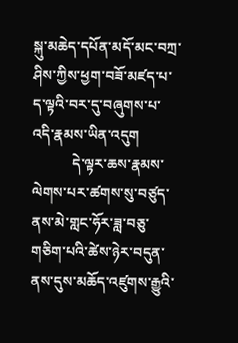སྐུ་མཆེད་དཔོན་མདོ་མང་བཀྲ་ཤིས་ཀྱིས་ཕྱག་བཟོ་མཛད་པ་ད་ལྟའི་བར་དུ་བཞུགས་པ་འདི་རྣམས་ཡིན་འདུག
           དེ་ལྟར་ཆས་རྣམས་ལེགས་པར་ཚགས་སུ་བཙུད་ནས་མེ་གླང་ཧོར་ཟླ་བཅུ་གཅིག་པའི་ཚེས་ཉེར་བདུན་ནས་དུས་མཆོད་འཛུགས་རྒྱུའི་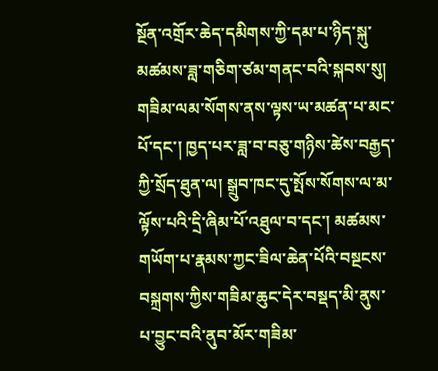སྔོན་འགྲོར་ཆེད་དམིགས་ཀྱི་དམ་པ་ཉིད་སྐུ་མཚམས་ཟླ་གཅིག་ཙམ་གནང་བའི་སྐབས་སུ། གཟིམ་ལམ་སོགས་ནས་ལྟས་ཡ་མཚན་པ་མང་པོ་དང་། ཁྱད་པར་ཟླ་བ་བཅུ་གཉིས་ཚེས་བརྒྱད་ཀྱི་སྲོད་ཐུན་ལ། སྒྲུབ་ཁང་དུ་སྤོས་སོགས་ལ་མ་ལྟོས་པའི་དྲི་ཞིམ་པོ་འཐུལ་བ་དང་། མཚམས་གཡོག་པ་རྣམས་ཀྱང་ཟིལ་ཆེན་པོའི་བསྔངས་བསྐྲགས་ཀྱིས་གཟིམ་ཆུང་དེར་བསྡད་མི་ནུས་པ་བྱུང་བའི་ནུབ་མོར་གཟིམ་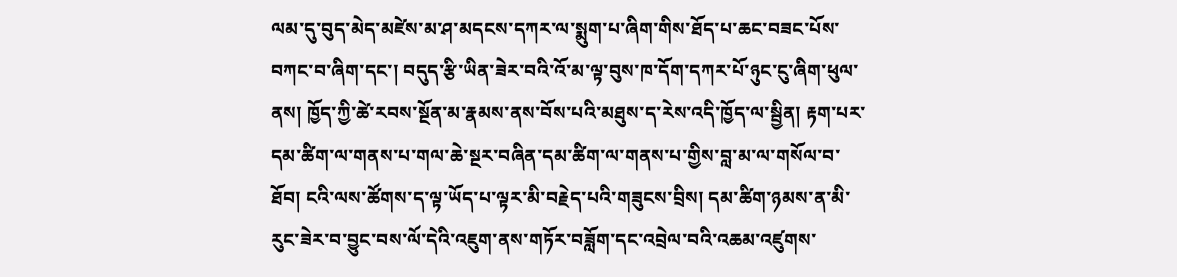ལམ་དུ་བུད་མེད་མཛེས་མ་ཤ་མདངས་དཀར་ལ་སྨུག་པ་ཞིག་གིས་ཐོད་པ་ཆང་བཟང་པོས་བཀང་བ་ཞིག་དང་། བདུད་རྩི་ཡིན་ཟེར་བའི་འོ་མ་ལྟ་བུས་ཁ་དོག་དཀར་པོ་ཉུང་ངུ་ཞིག་ཕུལ་ནས། ཁྱོད་ཀྱི་ཚེ་རབས་སྔོན་མ་རྣམས་ནས་བོས་པའི་མཐུས་ད་རེས་འདི་ཁྱོད་ལ་སྦྱིན། རྟག་པར་དམ་ཚིག་ལ་གནས་པ་གལ་ཆེ་སྔར་བཞིན་དམ་ཚིག་ལ་གནས་པ་གྱིས་བླ་མ་ལ་གསོལ་བ་ཐོབ། ངའི་ལས་ཚོགས་ད་ལྟ་ཡོད་པ་ལྟར་མི་བརྗེད་པའི་གཟུངས་བྲིས། དམ་ཚིག་ཉམས་ན་མི་རུང་ཟེར་བ་བྱུང་བས་ལོ་དེའི་འཇུག་ནས་གཏོར་བཟློག་དང་འབྲེལ་བའི་འཆམ་འཛུགས་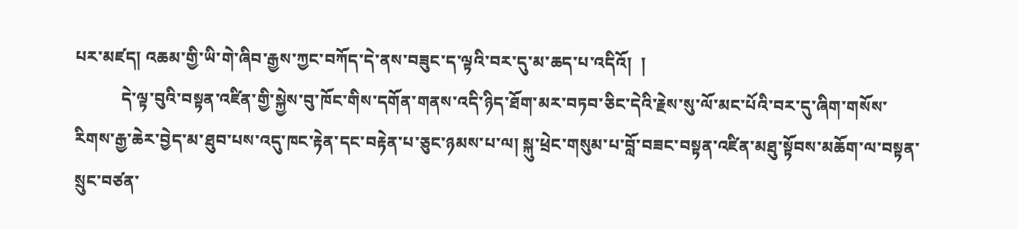པར་མཛད། འཆམ་གྱི་ཡི་གེ་ཞིབ་རྒྱས་ཀྱང་བཀོད་དེ་ནས་བཟུང་ད་ལྟའི་བར་དུ་མ་ཆད་པ་འདིའོ།  །
           དེ་ལྟ་བུའི་བསྟན་འཛིན་གྱི་སྐྱེས་བུ་ཁོང་གིས་དགོན་གནས་འདི་ཉིད་ཐོག་མར་བཏབ་ཅིང་དེའི་རྗེས་སུ་ལོ་མང་པོའི་བར་དུ་ཞིག་གསོས་རིགས་རྒྱ་ཆེར་བྱེད་མ་ཐུབ་པས་འདུ་ཁང་རྟེན་དང་བརྟེན་པ་ཅུང་ཉམས་པ་ལ། སྐུ་ཕྲེང་གསུམ་པ་བློ་བཟང་བསྟན་འཛིན་མཐུ་སྟོབས་མཆོག་ལ་བསྟན་སྲུང་བཙན་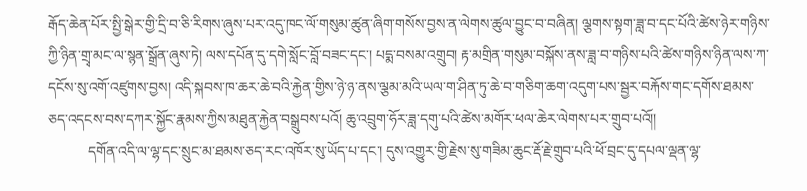རྒོད་ཆེན་པོར་སྤྱི་སྒེར་གྱི་དྲི་བ་ཅི་རིགས་ཞུས་པར་འདུ་ཁང་ལོ་གསུམ་ཚུན་ཞིག་གསོས་བྱས་ན་ལེགས་ཚུལ་བྱུང་བ་བཞིན། ལྕགས་སྟག་ཟླ་བ་དང་པོའི་ཚེས་ཉེར་གཉིས་ཀྱི་ཉིན་གྲྭ་མང་ལ་སྙན་སྒྲོན་ཞུས་ཏེ། ལས་དཔོན་དུ་དགེ་སློང་བློ་བཟང་དང་། པདྨ་བསམ་འགྲུབ། རྟ་མགྲིན་གསུམ་བསྐོས་ནས་ཟླ་བ་གཉིས་པའི་ཚེས་གཉིས་ཉིན་ལས་ཀ་དངོས་སུ་འགོ་འཛུགས་བྱས། འདི་སྐབས་ཁ་ཆར་ཆེ་བའི་རྐྱེན་གྱིས་ཉེ་ཉ་ནས་ལྕམ་མའི་ཡལ་ག་ཤིན་ཏུ་ཆེ་བ་གཅིག་ཆག་འདུག་པས་སྦྱར་བརྐོས་གང་དགོས་ཐམས་ཅད་འདངས་བས་དཀར་སྐྱོང་རྣམས་ཀྱིས་མཐུན་རྐྱེན་བསྒྲུབས་པའོ། ཆུ་འབྲུག་ཧོར་ཟླ་དགུ་པའི་ཚེས་མགོར་ཕལ་ཆེར་ལེགས་པར་གྲུབ་པའོ།།
           དགོན་འདི་ལ་ལྷ་དང་སྲུང་མ་ཐམས་ཅད་རང་འཁོར་སུ་ཡོད་པ་དང་། དུས་འགྱུར་གྱི་རྗེས་སུ་གཟིམ་ཆུང་རྡོ་རྗེ་གྲུབ་པའི་ཕོ་བྲང་དུ་དཔལ་ལྡན་ལྷ་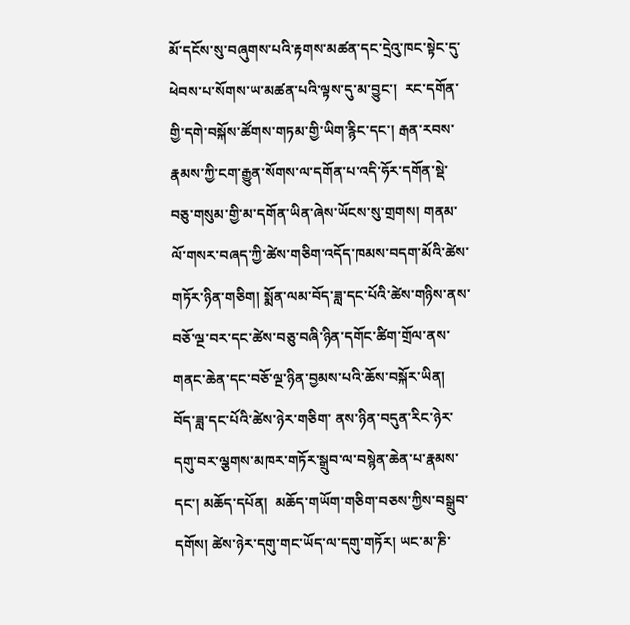མོ་དངོས་སུ་བཞུགས་པའི་རྟགས་མཚན་དང་དྲེའུ་ཁང་སྟེང་དུ་ཕེབས་པ་སོགས་ཡ་མཚན་པའི་ལྟས་དུ་མ་བྱུང་།  རང་དགོན་གྱི་དགེ་བསྐོས་ཚོགས་གཏམ་གྱི་ཡིག་རྙིང་དང་། རྒན་རབས་རྣམས་ཀྱི་ངག་རྒྱུན་སོགས་ལ་དགོན་པ་འདི་ཧོར་དགོན་སྡེ་བཅུ་གསུམ་གྱི་མ་དགོན་ཡིན་ཞེས་ཡོངས་སུ་གྲགས། གནམ་ལོ་གསར་བཞད་ཀྱི་ཚེས་གཅིག་འདོད་ཁམས་བདག་མོའི་ཚེས་གཏོར་ཉིན་གཅིག། སྨོན་ལམ་བོད་ཟླ་དང་པོའི་ཚེས་གཉིས་ནས་བཅོ་ལྔ་བར་དང་ཚེས་བཅུ་བཞི་ཉིན་དགོང་ཚིག་གྲོལ་ནས་གནང་ཆེན་དང་བཅོ་ལྔ་ཉིན་བྱམས་པའི་ཆོས་བསྐོར་ཡིན།  བོད་ཟླ་དང་པོའི་ཚེས་ཉེར་གཅིག་ ནས་ཉིན་བདུན་རིང་ཉེར་དགུ་བར་ལྕགས་མཁར་གཏོར་སྒྲུབ་ལ་བསྙེན་ཆེན་པ་རྣམས་དང་། མཆོད་དཔོན།  མཆོད་གཡོག་གཅིག་བཅས་ཀྱིས་བསྒྲུབ་དགོས། ཚེས་ཉེར་དགུ་གང་ཡོད་ལ་དགུ་གཏོར། ཡང་མ་ཎི་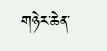གཉེར་ཆེན་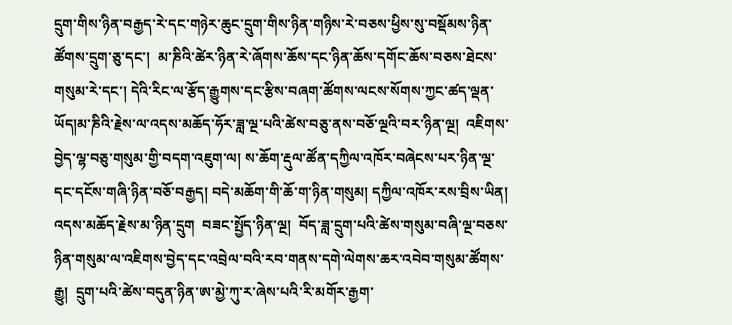དྲུག་གིས་ཉིན་བརྒྱད་རེ་དང་གཉེར་ཆུང་དྲུག་གིས་ཉིན་གཉིས་རེ་བཅས་ཕྱིས་སུ་བསྡོམས་ཉིན་ཚོགས་དྲུག་ཅུ་དང་།  མ་ཎིའི་ཚེར་ཉིན་རེ་ཞོགས་ཆོས་དང་ཉིན་ཆོས་དགོང་ཆོས་བཅས་ཐེངས་གསུམ་རེ་དང་། དེའི་རིང་ལ་རྩོད་རྒྱུགས་དང་རྩིས་བཞག་ཚོགས་ལངས་སོགས་ཀྱང་ཚད་ལྡན་ཡོད།མ་ཎིའི་རྗེས་ལ་འདས་མཆོད་ཧོར་ཟླ་ལྔ་པའི་ཚེས་བཅུ་ནས་བཅོ་ལྔའི་བར་ཉིན་ལྔ།  འཇིགས་བྱེད་ལྷ་བཅུ་གསུམ་གྱི་བདག་འཇུག་ལ། ས་ཆོག་རྡུལ་ཚོན་དཀྱིལ་འཁོར་བཞེངས་པར་ཉིན་ལྔ་དང་དངོས་གཞི་ཉིན་བཅོ་བརྒྱད། བདེ་མཆོག་གི་ཆོ་ག་ཉིན་གསུམ། དཀྱིལ་འཁོར་རས་བྲིས་ཡིན། འདས་མཆོད་རྗེས་མ་ཉིན་དྲུག  བཟང་སྤྱོད་ཉིན་ལྔ།  བོད་ཟླ་དྲུག་པའི་ཚེས་གསུམ་བཞི་ལྔ་བཅས་ཉིན་གསུམ་ལ་འཇིགས་བྱེད་དང་འབྲེལ་བའི་རབ་གནས་དགེ་ལེགས་ཆར་འབེབ་གསུམ་ཚོགས་རྒྱུ།  དྲུག་པའི་ཚེས་བདུན་ཉིན་ཨ་མྱེ་ཀུ་ར་ཞེས་པའི་རི་མགོར་རྒྱག་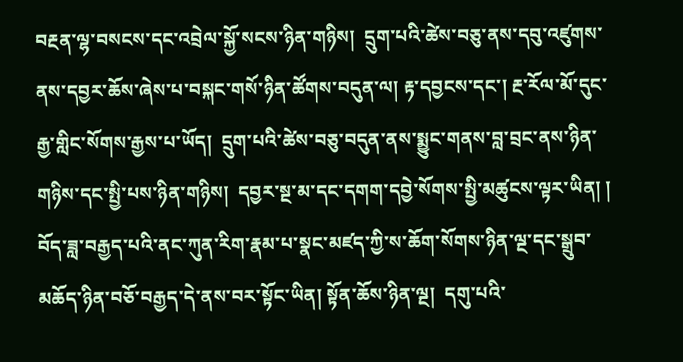བརྔན་ལྷ་བསངས་དང་འབྲེལ་སྐྱོ་སངས་ཉིན་གཉིས།  དྲུག་པའི་ཚེས་བཅུ་ནས་དབུ་འཛུགས་ནས་དབྱར་ཆོས་ཞེས་པ་བསྐང་གསོ་ཉིན་ཚོགས་བདུན་ལ། རྟ་དབྱངས་དང་། རྔ་རོལ་མོ་དུང་རྒྱ་གླིང་སོགས་རྒྱས་པ་ཡོད།  དྲུག་པའི་ཚེས་བཅུ་བདུན་ནས་སྨྱུང་གནས་བླ་བྲང་ནས་ཉིན་གཉིས་དང་སྤྱི་པས་ཉིན་གཉིས།  དབྱར་སྔ་མ་དང་དགག་དབྱེ་སོགས་སྤྱི་མཚུངས་ལྟར་ཡིན། །  བོད་ཟླ་བརྒྱད་པའི་ནང་ཀུན་རིག་རྣམ་པ་སྣང་མཛད་ཀྱི་ས་ཆོག་སོགས་ཉིན་ལྔ་དང་སྒྲུབ་མཆོད་ཉིན་བཅོ་བརྒྱད་དེ་ནས་བར་སྟོང་ཡིན། སྟོན་ཆོས་ཉིན་ལྔ།  དགུ་པའི་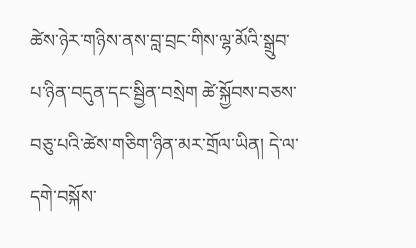ཚེས་ཉེར་གཉིས་ནས་བླ་བྲང་གིས་ལྷ་མོའི་སྒྲུབ་པ་ཉིན་བདུན་དང་སྦྱིན་བསྲེག ཚེ་སྐྱོབས་བཅས་བཅུ་པའི་ཚེས་གཅིག་ཉིན་མར་གྲོལ་ཡིན། དེ་ལ་དགེ་བསྐོས་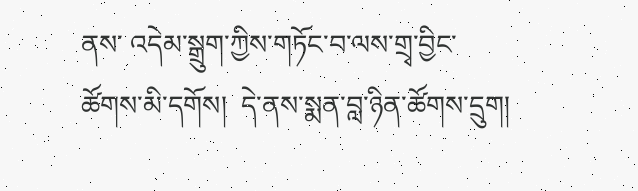ནས་ འདེམ་སྒྲུག་ཀྱིས་གཏོང་བ་ལས་གྲྭ་བྱིང་ཚོགས་མི་དགོས།  དེ་ནས་སྨན་བླ་ཉིན་ཚོགས་དྲུག།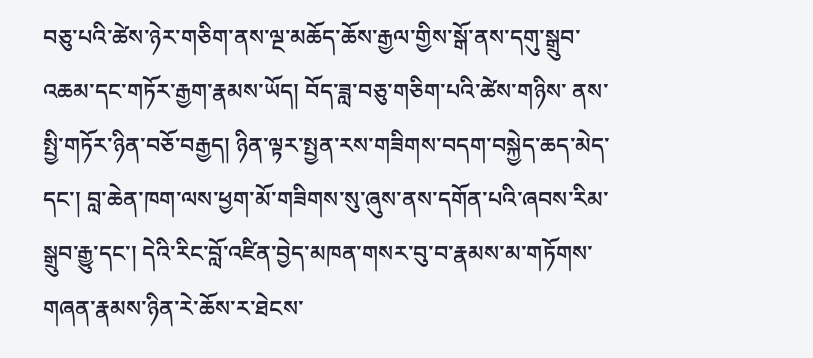བཅུ་པའི་ཚེས་ཉེར་གཅིག་ནས་ལྔ་མཆོད་ཆོས་རྒྱལ་གྱིས་སྒོ་ནས་དགུ་སྒྲུབ་འཆམ་དང་གཏོར་རྒྱག་རྣམས་ཡོད། བོད་ཟླ་བཅུ་གཅིག་པའི་ཚེས་གཉིས་ ནས་སྤྱི་གཏོར་ཉིན་བཅོ་བརྒྱད། ཉིན་ལྟར་སྤྱན་རས་གཟིགས་བདག་བསྐྱེད་ཆད་མེད་དང་། བླ་ཆེན་ཁག་ལས་ཕྱག་མོ་གཟིགས་སུ་ཞུས་ནས་དགོན་པའི་ཞབས་རིམ་སྒྲུབ་རྒྱུ་དང་། དེའི་རིང་བློ་འཛིན་བྱེད་མཁན་གསར་བུ་བ་རྣམས་མ་གཏོགས་གཞན་རྣམས་ཉིན་རེ་ཆོས་ར་ཐེངས་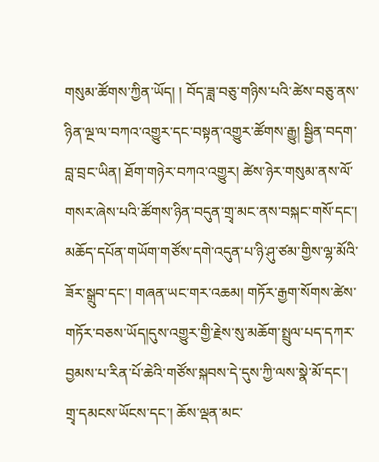གསུམ་ཚོགས་ཀྱིན་ཡོད། ། བོད་ཟླ་བཅུ་གཉིས་པའི་ཚེས་བཅུ་ནས་ཉིན་ལྔ་ལ་བཀའ་འགྱུར་དང་བསྟན་འགྱུར་ཚོགས་རྒྱུ། སྦྱིན་བདག་བླ་བྲང་ཡིན། ཐོག་གཉེར་བཀའ་འགྱུར། ཚེས་ཉེར་གསུམ་ནས་ལོ་གསར་ཞེས་པའི་ཚོགས་ཉིན་བདུན་གྲྭ་མང་ནས་བསྐང་གསོ་དང་། མཆོད་དཔོན་གཡོག་གཙོས་དགེ་འདུན་པ་ཉི་ཤུ་ཙམ་གྱིས་ལྷ་མོའི་ཟོར་སྒྲུབ་དང་། གཞན་ཡང་གར་འཆམ། གཏོར་རྒྱག་སོགས་ཚེས་གཏོར་བཅས་ཡོད།དུས་འགྱུར་གྱི་རྗེས་སུ་མཆོག་སྤྲུལ་པད་དཀར་བྱམས་པ་རིན་པོ་ཆེའི་གཙོས་སྐབས་དེ་དུས་ཀྱི་ལས་སྣེ་མོ་དང་། གྲྭ་དམངས་ཡོངས་དང་། ཆོས་ལྡན་མང་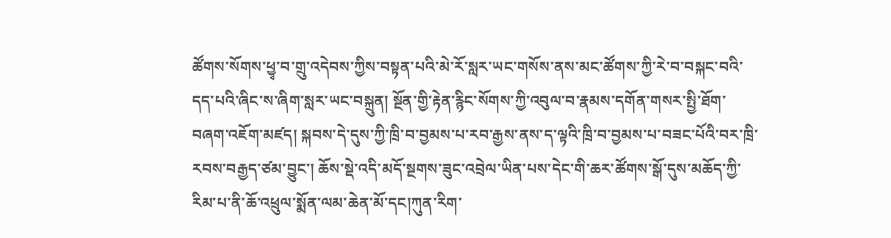ཚོགས་སོགས་ཕྱྭ་བ་གྲུ་འདེབས་ཀྱིས་བསྟན་པའི་མེ་རོ་སླར་ཡང་གསོས་ནས་མང་ཚོགས་ཀྱི་རེ་བ་བསྐང་བའི་དད་པའི་ཞིང་ས་ཞིག་སླར་ཡང་བསྐྲུན། སྔོན་གྱི་རྟེན་རྙིང་སོགས་ཀྱི་འབུལ་བ་རྣམས་དགོན་གསར་སྤྱི་ཐོག་བཞག་འཇོག་མཛད། སྐབས་དེ་དུས་ཀྱི་ཁྲི་བ་བྱམས་པ་རབ་རྒྱས་ནས་ད་ལྟའི་ཁྲི་བ་བྱམས་པ་བཟང་པོའི་བར་ཁྲི་རབས་བརྒྱད་ཙམ་བྱུང་། ཆོས་སྡེ་འདི་མདོ་སྔགས་ཟུང་འབྲེལ་ཡིན་པས་དེང་གི་ཆར་ཚོགས་སྒོ་དུས་མཆོད་ཀྱི་རིམ་པ་ནི་ཆོ་འཕྲུལ་སྨོན་ལམ་ཆེན་མོ་དང།ཀུན་རིག་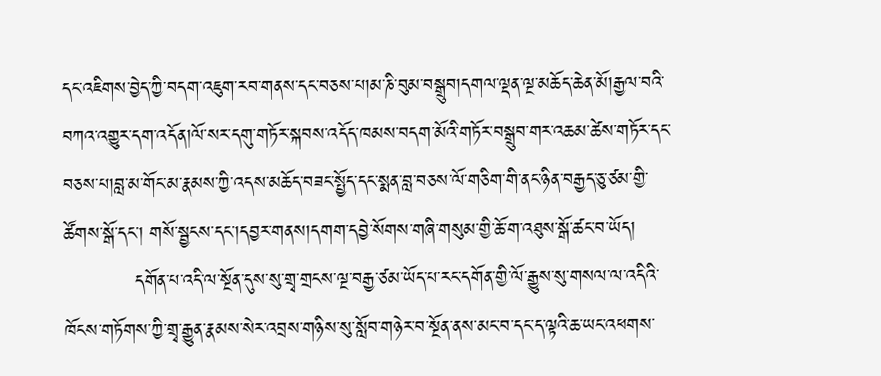དང་འཇིགས་བྱེད་ཀྱི་བདག་འཇུག་རབ་གནས་དང་བཅས་པ།མ་ཎི་བུམ་བསྒྲུབ།དགལ་ལྡན་ལྔ་མཆོད་ཆེན་མོ།རྒྱལ་བའི་བཀའ་འགྱུར་དག་འདོན།ལོ་སར་དགུ་གཏོར་སྐབས་འདོད་ཁམས་བདག་མོའི་གཏོར་བསྒྲུབ་གར་འཆམ་ཚེས་གཏོར་དང་བཅས་པ།བླ་མ་གོང་མ་རྣམས་ཀྱི་འདས་མཆོད་བཟང་སྤྱོད་དང་སྨན་བླ་བཅས་ལོ་གཅིག་གི་ནང་ཉིན་བརྒྱད་ཅུ་ཙམ་གྱི་ཚོགས་སྒོ་དང་། གསོ་སྦྱངས་དང་།དབྱར་གནས།དགག་དབྱེ་སོགས་གཞི་གསུམ་གྱི་ཆོ་ག་འཐུས་སྒོ་ཚང་བ་ཡོད།
           དགོན་པ་འདི་ལ་སྔོན་དུས་སུ་གྲྭ་གྲངས་ལྔ་བརྒྱ་ཙམ་ཡོད་པ་རང་དགོན་གྱི་ལོ་རྒྱུས་སུ་གསལ་ལ་འདིའི་ཁོངས་གཏོགས་ཀྱི་གྲྭ་རྒྱུན་རྣམས་སེར་འབྲས་གཉིས་སུ་སློབ་གཉེར་བ་སྔོན་ནས་མང་བ་དང་ད་ལྟའི་ཆ་ཡང་འཕགས་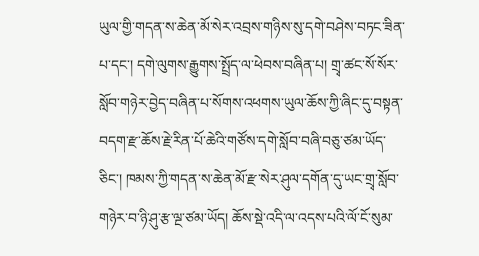ཡུལ་གྱི་གདན་ས་ཆེན་མོ་སེར་འབྲས་གཉིས་སུ་དགེ་བཤེས་བཏང་ཟིན་པ་དང་། དགེ་ལུགས་རྒྱུགས་སྤྲོད་ལ་ཕེབས་བཞིན་པ། གྲྭ་ཚང་སོ་སོར་སློབ་གཉེར་བྱེད་བཞིན་པ་སོགས་འཕགས་ཡུལ་ཆོས་ཀྱི་ཞིང་དུ་བསྟན་བདག་རྫ་ཆོས་རྗེ་རིན་པོ་ཆེའི་གཙོས་དགེ་སློབ་བཞི་བཅུ་ཙམ་ཡོད་ཅིང་། ཁམས་ཀྱི་གདན་ས་ཆེན་མོ་རྫ་སེར་ཤུལ་དགོན་དུ་ཡང་གྲྭ་སློབ་གཉེར་བ་ཉི་ཤུ་རྩ་ལྔ་ཙམ་ཡོད། ཆོས་སྡེ་འདི་ལ་འདས་པའི་ལོ་ངོ་སུམ་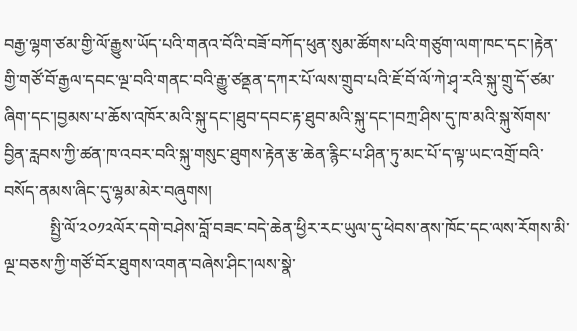བརྒྱ་ལྷག་ཙམ་གྱི་ལོ་རྒྱུས་ཡོད་པའི་གནའ་བོའི་བཟོ་བཀོད་ཕུན་སུམ་ཚོགས་པའི་གཙུག་ལག་ཁང་དང་།རྟེན་གྱི་གཙོ་བོ་རྒྱལ་དབང་ལྔ་བའི་གནང་བའི་རྒྱུ་ཙནྡན་དཀར་པོ་ལས་གྲུབ་པའི་ཇོ་བོ་ལོ་ཀེ་ཤྭ་རའི་སྐུ་གྲུ་དོ་ཙམ་ཞིག་དང་།བྱམས་པ་ཆོས་འཁོར་མའི་སྐུ་དང་།ཐུབ་དབང་རྟ་ཐུབ་མའི་སྐུ་དང་།བཀྲ་ཤིས་དུ་ཁ་མའི་སྐུ་སོགས་བྱིན་རླབས་ཀྱི་ཚན་ཁ་འབར་བའི་སྐུ་གསུང་ཐུགས་རྟེན་རྩ་ཆེན་རྙིང་པ་ཤིན་ཏུ་མང་པོ་ད་ལྟ་ཡང་འགྲོ་བའི་བསོད་ནམས་ཞིང་དུ་ལྷམ་མེར་བཞུགས།
           སྤྱི་ལོ་༢༠༡༢ལོར་དགེ་བཤེས་བློ་བཟང་བདེ་ཆེན་ཕྱིར་རང་ཡུལ་དུ་ཕེབས་ནས་ཁོང་དང་ལས་རོགས་མི་ལྔ་བཅས་ཀྱི་གཙོ་བོར་ཐུགས་འགན་བཞེས་ཤིང་།ལས་སྣེ་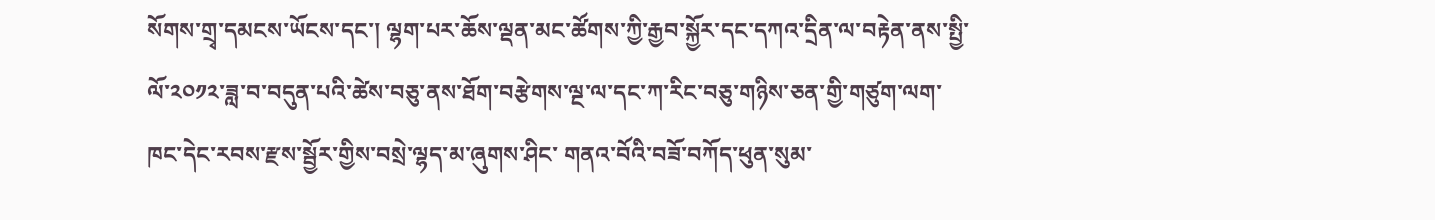སོགས་གྲྭ་དམངས་ཡོངས་དང་། ལྷག་པར་ཆོས་ལྡན་མང་ཚོགས་ཀྱི་རྒྱབ་སྐྱོར་དང་དཀའ་དྲིན་ལ་བརྟེན་ནས་སྤྱི་ལོ་༢༠༡༢་ཟླ་བ་བདུན་པའི་ཚེས་བཅུ་ནས་ཐོག་བརྩེགས་ལྔ་ལ་དང་ཀ་རིང་བཅུ་གཉིས་ཅན་གྱི་གཙུག་ལག་ཁང་དེང་རབས་རྫས་སྦྱོར་གྱིས་བསྲེ་ལྷད་མ་ཞུགས་ཤིང་ གནའ་བོའི་བཟོ་བཀོད་ཕུན་སུམ་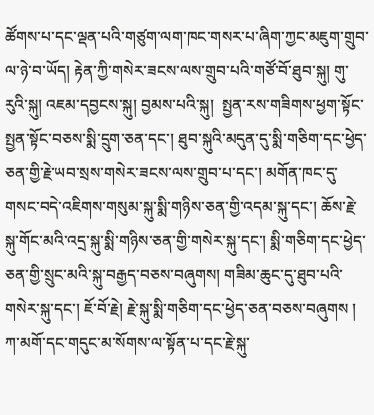ཚོགས་པ་དང་ལྡན་པའི་གཙུག་ལག་ཁང་གསར་པ་ཞིག་ཀྱང་མཇུག་གྲུབ་ལ་ཉེ་བ་ཡོད། རྟེན་ཀྱི་གསེར་ཟངས་ལས་གྲུབ་པའི་གཙོ་བོ་ཐུབ་སྐུ། གུ་རུའི་སྐུ། འཇམ་དབྱངས་སྐུ། བྱམས་པའི་སྐུ།  སྤྱན་རས་གཟིགས་ཕྱག་སྟོང་སྤྱན་སྟོང་བཅས་སྨི་དྲུག་ཅན་དང་། ཐུབ་སྐུའི་མདུན་དུ་སྨི་གཅིག་དང་ཕྱེད་ཅན་གྱི་རྗེ་ཡབ་སྲས་གསེར་ཟངས་ལས་གྲུབ་པ་དང་། མགོན་ཁང་དུ་གསང་བདེ་འཇིགས་གསུམ་སྐུ་སྨི་གཉིས་ཅན་གྱི་འདམ་སྐུ་དང་། ཆོས་རྗེ་སྐུ་གོང་མའི་འདྲ་སྐུ་སྨི་གཉིས་ཅན་གྱི་གསེར་སྐུ་དང་། སྨི་གཅིག་དང་ཕྱེད་ཅན་གྱི་སྲུང་མའི་སྐུ་བརྒྱད་བཅས་བཞུགས། གཟིམ་ཆུང་དུ་ཐུབ་པའི་གསེར་སྐུ་དང་། ཇོ་བོ་རྗེ། རྗེ་སྐུ་སྨི་གཅིག་དང་ཕྱེད་ཅན་བཅས་བཞུགས ། ཀ་མགོ་དང་གདུང་མ་སོགས་ལ་སྟོན་པ་དང་རྗེ་སྐུ་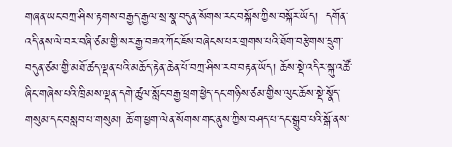གཞན་ཡང་བཀྲ་ཤིས་རྟགས་བརྒྱད་རྒྱལ་སྲ་སྣ་བདུན་སོགས་རང་བསྐོས་ཀྱིས་བསྐོར་ཡོད།  དགོན་འདི་ནས་ལེ་བར་བཞི་ཙམ་གྱི་སར་རྒྱ་བཟའ་ཀོང་ཇོས་བཞེངས་པར་གྲགས་པའི་ཐོག་བརྩེགས་དྲུག་བདུན་ཙམ་གྱི་མཐོ་ཚད་ལྡན་པའི་མཆོད་རྟེན་ཆེན་པོ་བཀྲ་ཤིས་རབ་བརྟན་ཡོད། ཆོས་སྡེ་འདིར་སྐུ་འཚོ་ཞིང་གཞེས་པའི་ཁྲིམས་ལྡན་དགེ་ཚུལ་སློང་བརྒྱ་ཕྲག་ཕྱེད་དང་གཉིས་ཙམ་གྱིས་ལུང་ཆོས་སྡེ་སྣོད་གསུམ་དང་བསླབ་པ་གསུམ། ཆོ་ག་ཕྱག་ལེན་སོགས་གང་ནུས་ཀྱིས་བཤད་པ་དང་སྒྲུབ་པའི་སྒོ་ནས་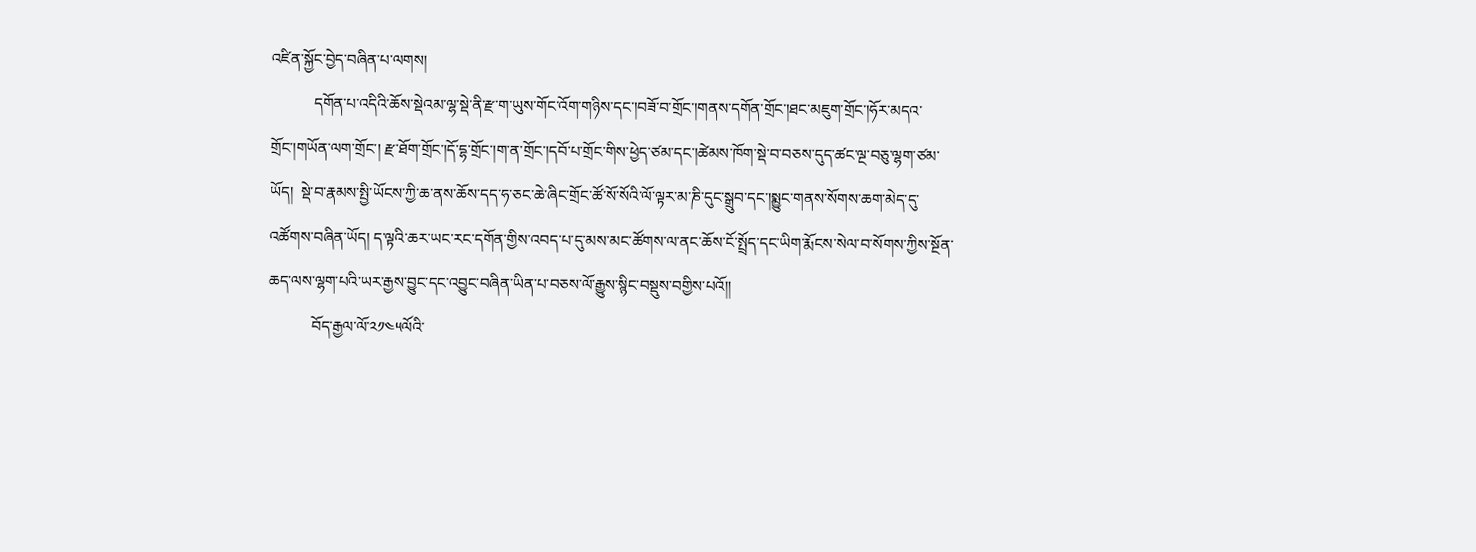འཛིན་སྐྱོང་བྱེད་བཞིན་པ་ལགས།
           དགོན་པ་འདིའི་ཆོས་སྡེའམ་ལྷ་སྡེ་ནི་རྫ་ག་ཡུས་གོང་འོག་གཉིས་དང་།བཟོ་བ་གྲོང་།གནས་དགོན་གྲོང་།ཐང་མཇུག་གྲོང་།ཧོར་མདའ་གྲོང་།གཡོན་ལག་གྲོང་། རྫ་ཐོག་གྲོང་།དོ་དྷ་གྲོང་།ག་ན་གྲོང་།དབོ་པ་གྲོང་གིས་ཕྱེད་ཙམ་དང་།ཚེམས་ཁོག་སྡེ་བ་བཅས་དུད་ཚང་ལྔ་བཅུ་ལྷག་ཙམ་ཡོད།  སྡེ་བ་རྣམས་སྤྱི་ཡོངས་ཀྱི་ཆ་ནས་ཆོས་དད་ཧ་ཅང་ཆེ་ཞིང་གྲོང་ཚོ་སོ་སོའི་ལོ་ལྟར་མ་ཎི་དུང་སྒྲུབ་དང་།སྨྱུང་གནས་སོགས་ཆག་མེད་དུ་འཚོགས་བཞིན་ཡོད། ད་ལྟའི་ཆར་ཡང་རང་དགོན་གྱིས་འབད་པ་དུ་མས་མང་ཚོགས་ལ་ནང་ཆོས་ངོ་སྤྲོད་དང་ཡིག་རྨོངས་སེལ་བ་སོགས་ཀྱིས་སྔོན་ཆད་ལས་ལྷག་པའི་ཡར་རྒྱས་བྱུང་དང་འབྱུང་བཞིན་ཡིན་པ་བཅས་ལོ་རྒྱུས་སྙིང་བསྡུས་བགྱིས་པའོ།།
           བོད་རྒྱལ་ལོ་༢༡༤༥ལོའི་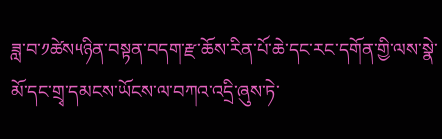ཟླ་བ་༡ཚེས༥ཉིན་བསྟན་བདག་རྫ་ཆོས་རིན་པོ་ཆེ་དང་རང་དགོན་གྱི་ལས་སྣེ་མོ་དང་གྲྭ་དམངས་ཡོངས་ལ་བཀའ་འདྲི་ཞུས་ཏེ་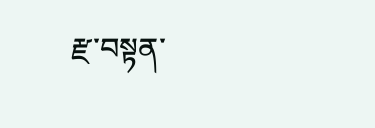རྫ་བསྟན་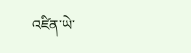འཛིན་ཡེ་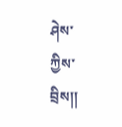ཤེས་ཀྱིས་བྲིས།།